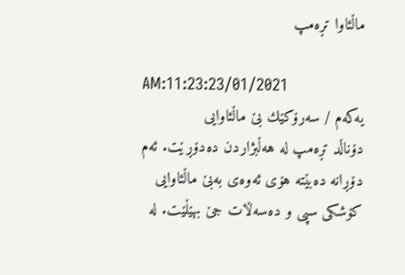ماڵئاوا تڕه‌مپ

AM:11:23:23/01/2021
یه‌كه‌م / سه‌رۆكێك بێ ماڵئاوایی
دۆناڵد تڕه‌مپ له‌ هه‌ڵبژاردن ده‌دۆڕێت. ئه‌م دۆڕانه‌ ده‌بێته‌ هۆی ئه‌وه‌ی به‌بێ ماڵئاوایی كۆشكی سپی و ده‌سه‌ڵات جێ بهێڵێت. له‌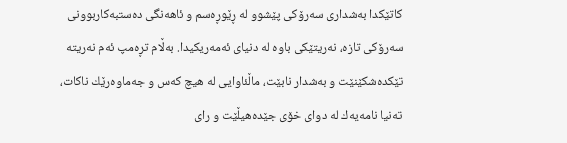كاتێكدا به‌شداری سه‌رۆكی پێشوو له‌ ڕێوڕه‌سم و ئاهه‌نگی ده‌ستبه‌كاربوونی سه‌رۆكی تازه‌، نه‌ریتێكی باوه‌ له‌ دنیای ئه‌مه‌ریكیدا. به‌ڵام تڕه‌مپ ئه‌م نه‌ریته‌ تێكده‌شكێنێت و به‌شدار نابێت، ماڵئاوایی له‌ هیچ كه‌س و جه‌ماوه‌رێك ناكات، ته‌نیا نامه‌یه‌ك له‌ دوای خۆی جێده‌هیڵێت و رای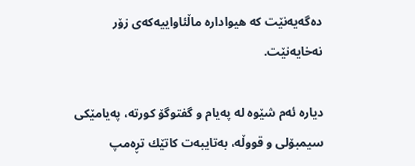ده‌گه‌یه‌نێت كه‌ هیواداره‌ ماڵئاواییه‌كه‌ی زۆر نه‌خایه‌نێت.

دیاره‌ ئه‌م شێوه‌ له‌ په‌یام و گفتوگۆ كورته‌، په‌یامێكی سیمبۆلی و قووڵه‌، به‌تایبه‌ت كاتێك تڕه‌مپ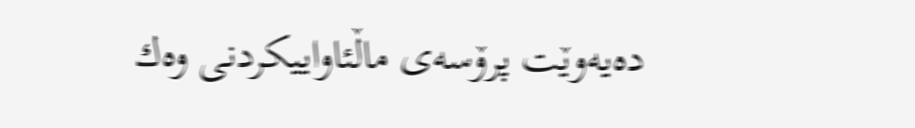ده‌یه‌وێت پرۆسه‌ی ماڵئاواییكردنی وه‌ك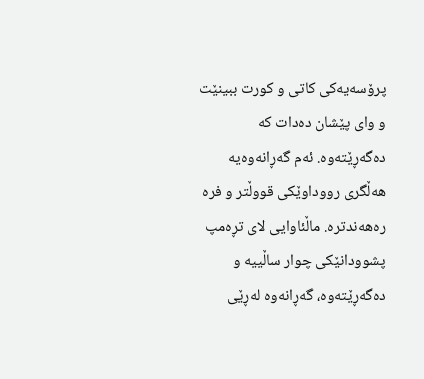پرۆسه‌یه‌كی كاتی و كورت ببینێت و وای پێشان ده‌دات كه‌ ده‌گه‌ڕێته‌وه‌. ئه‌م گه‌ڕانه‌وه‌یه‌ هه‌ڵگری رووداوێكی قووڵتر و فره‌ ره‌هه‌ندتره‌. ماڵئاوایی لای تڕه‌مپ پشوودانێكی چوار ساڵییه‌ و ده‌گه‌ڕێته‌وه‌، گه‌ڕانه‌وه‌ له‌ڕێی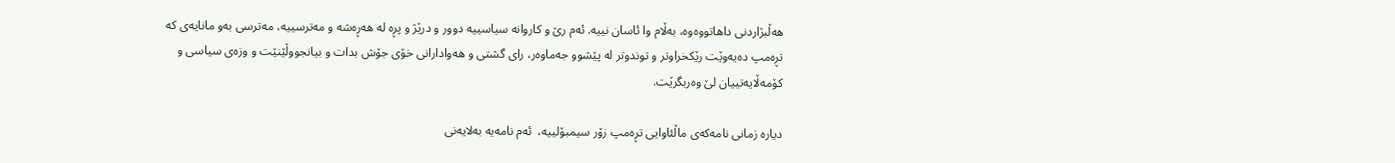هه‌ڵبژاردنی داهاتووه‌وه‌، به‌ڵام وا ئاسان نییه‌. ئه‌م رێ و كاروانه‌ سیاسییه‌ دوور و درێژ و پڕه‌ له‌ هه‌ڕه‌شه‌ و مه‌ترسییه‌، مه‌ترسی به‌و مانایه‌ی كه‌ تڕه‌مپ ده‌یه‌وێت رێكخراوتر و توندوتر له‌ پێشوو جه‌ماوه‌ر، رای گشتی و هه‌وادارانی خۆی جۆش بدات و بیانجووڵێنێت و وزه‌ی سیاسی و كۆمه‌ڵایه‌تییان لێ وه‌ربگرێت.

دیاره‌ زمانی نامه‌كه‌ی ماڵئاوایی تڕه‌مپ زۆر سیمبۆلییه‌،  ئه‌م نامه‌یه‌ به‌لایه‌نی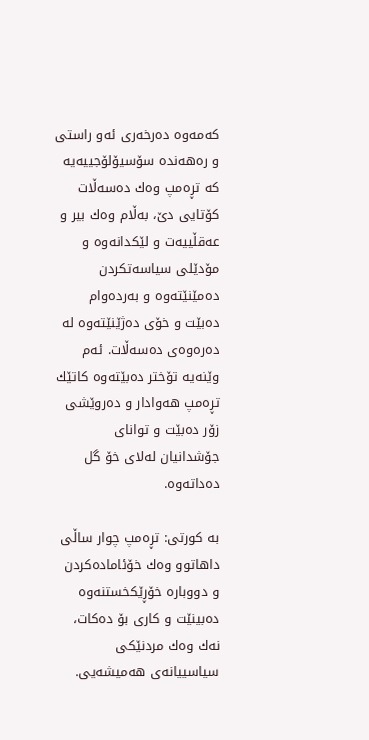كه‌مه‌وه‌ ده‌رخه‌ری ئه‌و راستی و ره‌هه‌نده‌ سۆسیۆلۆجییه‌یه‌ كه‌ تڕه‌مپ وه‌ك ده‌سه‌ڵات كۆتایی دێ، به‌ڵام وه‌ك بیر و عه‌قڵییه‌ت و لێكدانه‌وه‌ و مۆدێلی سیاسه‌تكردن ده‌مێنێته‌وه‌ و به‌رده‌وام ده‌بێت و خۆی ده‌ژێنێته‌وه‌ له‌ ده‌ره‌وه‌ی ده‌سه‌ڵات. ئه‌م وێنه‌یه‌ تۆختر ده‌بێته‌وه‌ كاتێك تڕه‌مپ هه‌وادار و ده‌روێشی زۆر ده‌بێت و توانای جۆشدانیان له‌لای خۆ گل ده‌داته‌وه‌.

به‌ كورتی: تڕه‌مپ چوار ساڵی داهاتوو وه‌ك خۆئاماده‌كردن و دووباره‌ خۆڕێكخستنه‌وه‌ ده‌بینێت و كاری بۆ ده‌كات، نه‌ك وه‌ك مردنێكی سیاسییانه‌ی هه‌میشه‌یی.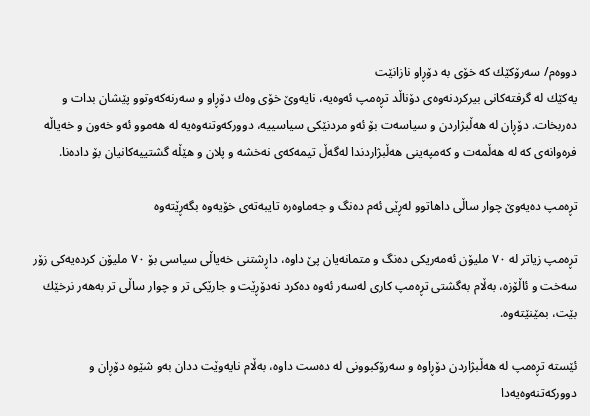دووه‌م/ سه‌رۆكێك كه‌ خۆی به‌ دۆڕاو نازانێت
یه‌كێك له‌ گرفته‌كانی بیركردنه‌وه‌ی دۆناڵد تڕه‌مپ ئه‌وه‌یه‌، نایه‌وێ خۆی وه‌ك دۆڕاو و سه‌رنه‌كه‌وتوو پێشان بدات و ده‌ربخات. دۆڕان له‌ هه‌ڵبژاردن و سیاسه‌ت بۆ ئه‌و مردنێكی سیاسییه‌، دووركه‌وتنه‌وه‌یه‌ له‌ هه‌موو ئه‌و خه‌ون و خه‌یاڵه‌ فره‌وانه‌ی كه‌ له‌ هه‌ڵمه‌ت و كه‌مپه‌ینی هه‌ڵبژاردندا له‌گه‌ڵ تیمه‌كه‌ی نه‌خشه‌ و پلان و هێڵه‌ گشتییه‌كانیان بۆ داده‌نا.

تڕه‌مپ ده‌یه‌وێ چوار ساڵی داهاتوو له‌ڕێی ئه‌م ده‌نگ و جه‌ماوه‌ره‌ تایبه‌ته‌ی خۆیه‌وه‌ بگه‌ڕێته‌وه‌

تڕه‌مپ زیاتر له‌ ٧٠ ملیۆن ئه‌مه‌ریكی ده‌نگ و متمانه‌یان پێ داوه‌، داڕشتنی خه‌یاڵی سیاسی بۆ ٧٠ ملیۆن كرده‌یه‌كی زۆر سه‌خت و ئاڵۆزه‌، به‌ڵام به‌گشتی تڕه‌مپ كاری له‌سه‌ر ئه‌وه‌ ده‌كرد نه‌دۆڕێت و جارێكی تر و چوار ساڵی تر به‌هه‌ر نرخێك بێت، بمێنێته‌وه‌.

ئێسته‌ تڕه‌مپ له‌ هه‌ڵبژاردن دۆڕاوه‌ و سه‌رۆكبوونی له‌ ده‌ست داوه‌، به‌ڵام نایه‌وێت ددان به‌و شێوه‌ دۆڕان و دووركه‌تنه‌وه‌یه‌دا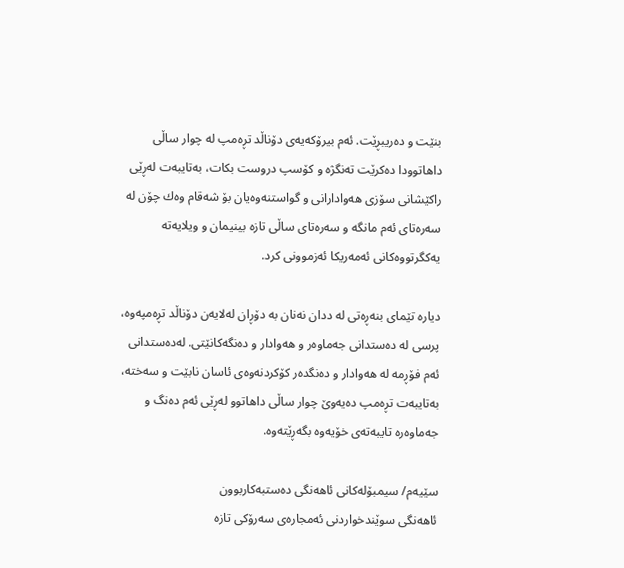بنێت و ده‌ریبڕێت. ئه‌م بیرۆكه‌یه‌ی دۆناڵد تڕه‌مپ له‌ چوار ساڵی داهاتوودا ده‌كرێت ته‌نگژه‌ و كۆسپ دروست بكات، به‌تایبه‌ت له‌ڕێی راكێشانی سۆزی هه‌وادارانی و گواستنه‌وه‌یان بۆ شه‌قام وه‌ك چۆن له‌ سه‌ره‌تای ئه‌م مانگه‌ و سه‌ره‌تای ساڵی تازه‌ بینیمان و ویلایه‌ته‌ یه‌كگرتووه‌كانی ئه‌مه‌ریكا ئه‌زموونی كرد.

دیاره‌ تێمای بنه‌ڕه‌تی له‌ ددان نه‌نان به‌ دۆڕان له‌لایه‌ن دۆناڵد تڕه‌مپه‌وه‌، پرسی له‌ ده‌ستدانی جه‌ماوه‌ر و هه‌وادار و ده‌نگه‌كانێتی. له‌ده‌ستدانی ئه‌م فۆڕمه‌ له‌ هه‌وادار و ده‌نگده‌ر كۆكردنه‌وه‌ی ئاسان نابێت و سه‌خته‌، به‌تایبه‌ت تڕه‌مپ ده‌یه‌وێ چوار ساڵی داهاتوو له‌ڕێی ئه‌م ده‌نگ و جه‌ماوه‌ره‌ تایبه‌ته‌ی خۆیه‌وه‌ بگه‌ڕێته‌وه‌.

سێیه‌م/ سیمبۆله‌كانی ئاهه‌نگی ده‌ستبه‌كاربوون
ئاهه‌نگی سوێندخواردنی ئه‌مجاره‌ی سه‌رۆكی تازه‌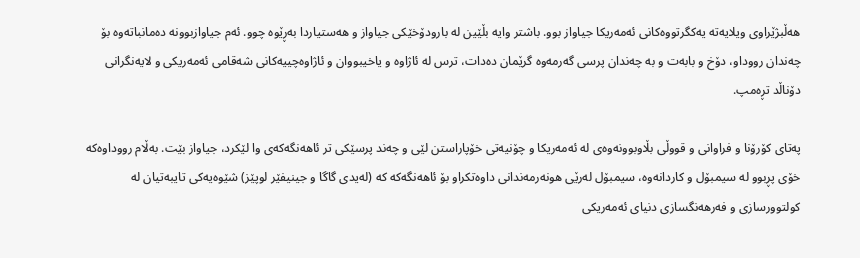هه‌ڵبژێراوی ویلایه‌ته‌ یه‌كگرتووه‌كانی ئه‌مه‌ریكا جیاواز بوو. باشتر وایه‌ بڵێین له‌ بارودۆخێكی جیاواز و هه‌ستیاردا به‌ڕێوه‌ چوو. ئه‌م جیاوازبوونه‌ ده‌مانباته‌وه‌ بۆ چه‌ندان رووداو، دۆخ و بابه‌ت و به‌ چه‌ندان پرسی گه‌رمه‌وه‌ گرێمان ده‌دات، ترس له‌ ئاژاوه‌ و یاخیبووان و ئاژاوه‌چییه‌كانی شه‌قامی ئه‌مه‌ریكی و لایه‌نگرانی دۆناڵد تڕه‌مپ.

په‌تای كۆرۆنا و فراوانی و قووڵی بڵاوبوونه‌وه‌ی له‌ ئه‌مه‌ریكا و چۆنیه‌تی خۆپاراستن لێی و چه‌ند پرسێكی تر ئاهه‌نگه‌كه‌ی وا لێكرد، جیاواز بێت. به‌ڵام رووداوه‌كه‌ خۆی پڕبوو له‌ سیمبۆل و كاردانه‌وه‌، سیمبۆل له‌رێی هونه‌رمه‌ندانی داوه‌تكراو بۆ ئا‌هه‌نگه‌كه‌ كه‌ (له‌یدی گاگا و جینیفێر لوپێز) شێوه‌یه‌كی تایبه‌تیان له‌ كولتوورسازی و فه‌رهه‌نگسازی دنیای ئه‌مه‌ریكی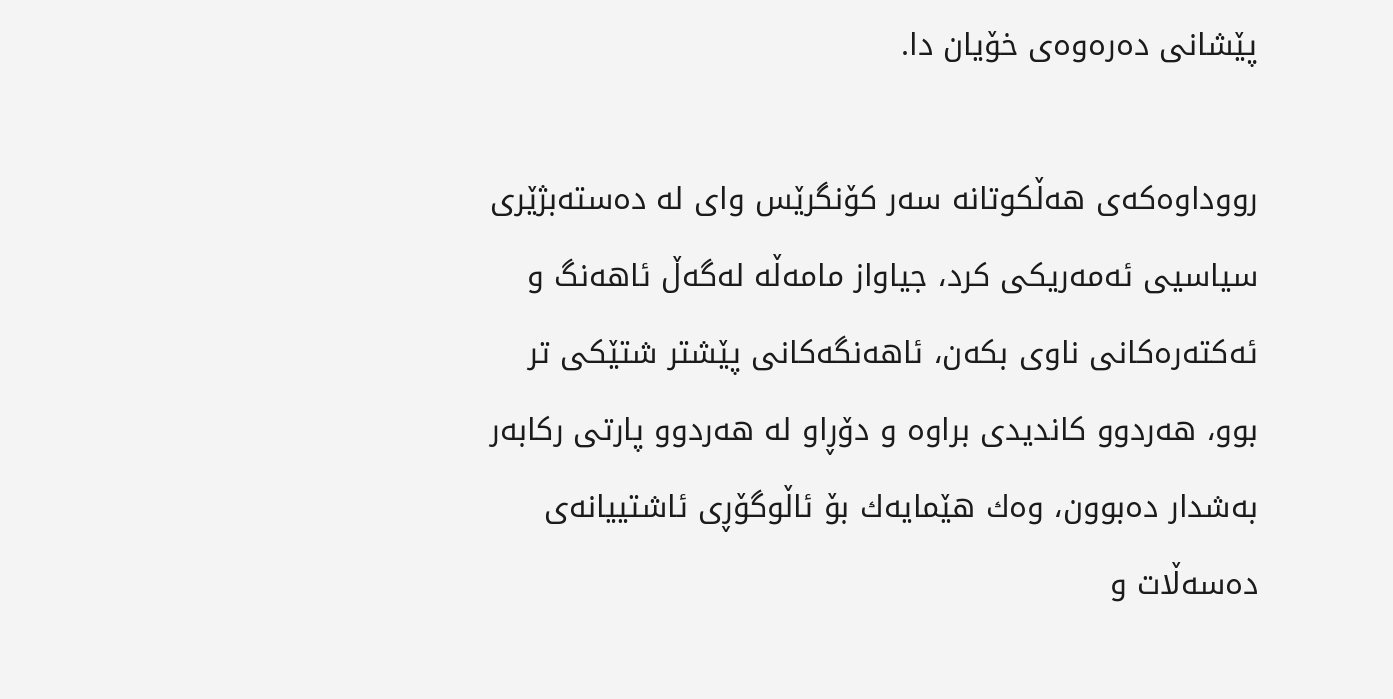پێشانی ده‌ره‌وه‌ی خۆیان دا.

رووداوه‌كه‌ی هه‌ڵكوتانه‌ سه‌ر كۆنگرێس وای له‌ ده‌سته‌بژێری سیاسیی ئه‌مه‌ریكی كرد، جیاواز مامه‌ڵه‌ له‌گه‌ڵ ئاهه‌نگ و ئه‌كته‌ره‌كانی ناوی بكه‌ن، ئاهه‌نگه‌كانی پێشتر شتێكی تر بوو، هه‌ردوو كاندیدی براوه‌ و دۆڕاو له‌ هه‌ردوو پارتی ركابه‌ر به‌شدار ده‌بوون، وه‌ك هێمایه‌ك بۆ ئاڵوگۆڕی ئاشتییانه‌ی ده‌سه‌ڵات و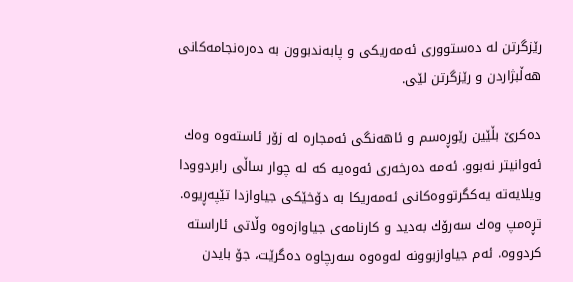رێزگرتن له‌ ده‌ستووری ئه‌مه‌ریكی و پابه‌ندبوون به‌ ده‌ره‌نجامه‌كانی هه‌ڵبژاردن و رێزگرتن لێی.

ده‌كرێ بڵێین رێوڕه‌سم و ئاهه‌نگی ئه‌مجاره‌ له‌ زۆر ئاسته‌وه‌ وه‌ك ئه‌وانیتر نه‌بوو. ئه‌مه‌ ده‌رخه‌ری ئه‌وه‌یه‌ كه‌ له‌ چوار ساڵی رابردوودا ویلایه‌ته‌ یه‌كگرتووه‌كانی ئه‌مه‌ریكا به‌ دۆخێكی جیاوازدا تێپه‌ڕیوه‌. تڕه‌مپ وه‌ك سه‌رۆك به‌دید و كارنامه‌ی جیاوازه‌وه‌ وڵاتی ئاراسته‌ كردووه‌. ئه‌م جیاوازبوونه‌ له‌وه‌وه‌ سه‌رچاوه‌ ده‌گرێت، جۆ بایدن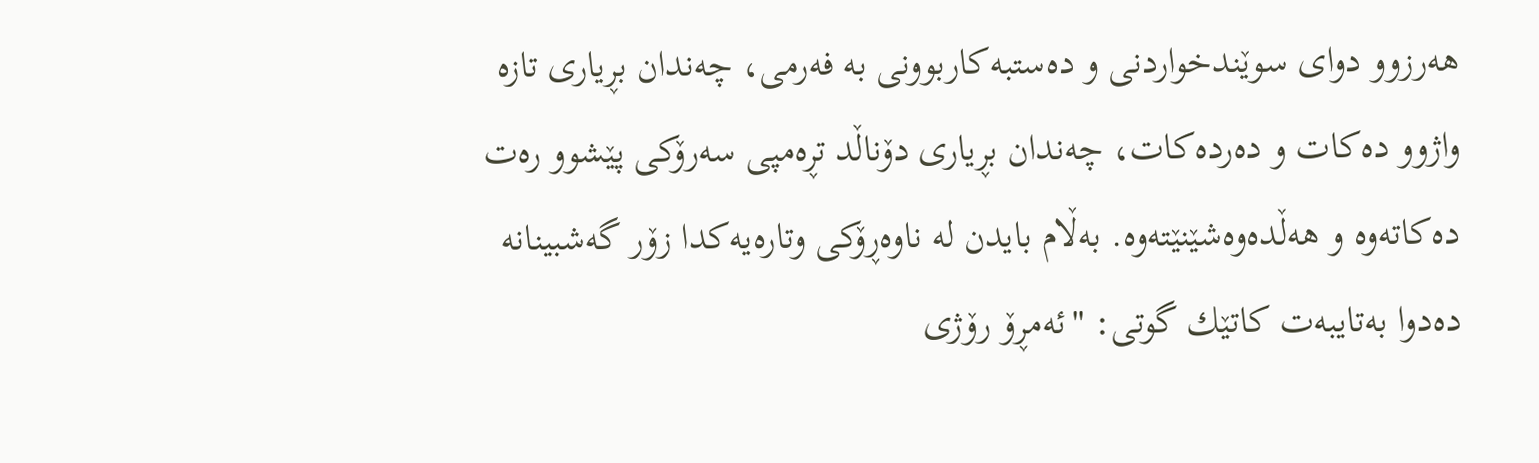هه‌رزوو دوای سوێندخواردنی و ده‌ستبه‌كاربوونی به‌ فه‌رمی، چه‌ندان بڕیاری تازه‌ واژوو ده‌كات و ده‌رده‌كات، چه‌ندان بڕیاری دۆناڵد تڕه‌مپی سه‌رۆكی پێشوو ره‌ت ده‌كاته‌وه‌ و هه‌ڵده‌وه‌شێنێته‌وه‌. به‌ڵام بایدن له‌ ناوه‌ڕۆكی وتاره‌یه‌كدا زۆر گه‌شبینانه‌ ده‌دوا به‌تایبه‌ت كاتێك گوتی: "ئه‌مڕۆ رۆژی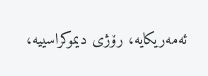ئه‌مه‌ریكایه‌، رۆژی دیموكراسییه‌،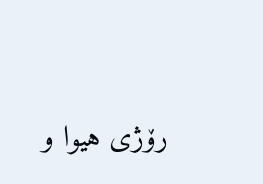رۆژی هیوا و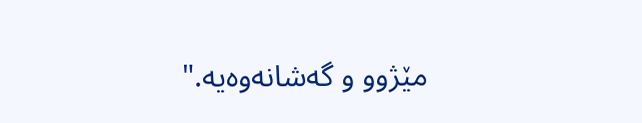مێژوو و گه‌شانه‌وه‌یه‌."